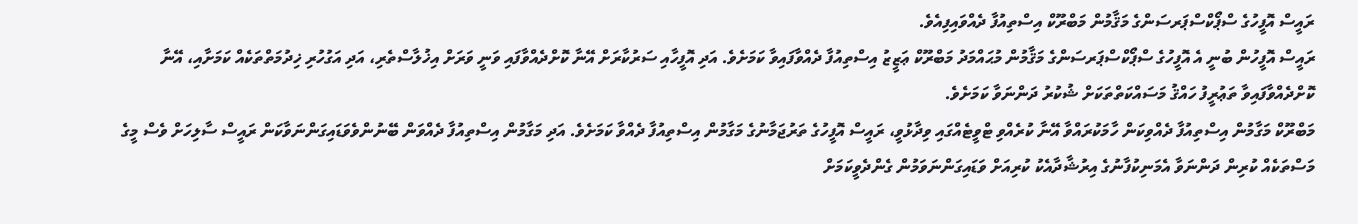ރައީސް އޮފީހުގެ ސްޕޯކްސްޕަރސަންގެ މަޤާމުން މަބްރޫކް އިސްތިއުފާ ދެއްވައިފިއެވެ.
ރައީސް އޮފީހުން ބުނީ އެ އޮފީހުގެ ސްޕޯކްސްޕަރސަންގެ މަޤާމުން މުޙައްމަދު މަބްރޫކް ޢަޒީޒު އިސްތިއުފާ ދެއްވާފައިވާ ކަމަށެވެ. އަދި އޮފީހާއި ސަރުކާރަށް އޭނާ ކޮށްދެއްވާފައި ވަނީ ވަރަށް އިޚުލާސްތެރި، އަދި އަގުހުރި ޚިދުމަތްތަކެއް ކަމަށާއި، އޭނާ ކޮށްދެއްވާފައިވާ ތަޢުރީފު ހައްޤު މަސައްކަތްތަކަށް ޝުކުރު ދަންނަވާ ކަމަށެވެ.
މަބްރޫކް މަގާމުން އިސްތިއުފާ ދެއްވިކަން ހާމަކުރައްވާ އޭނާ ކުރެއްވި ޓްވީޓެއްގައި ވިދާޅުވީ، ރައީސް އޮފީހުގެ ތަރުޖަމާނުގެ މަގާމުން އިސްތިއުފާ ދެއްވާ ކަމަށެވެ. އަދި މަގާމުން އިސްތިއުފާ ދެއްވަން ބޭނުންވެވަޑައިގަންނަވާކަން ރައީސް ސާލިހަށް ވެސް މީގެ މަސްތަކެއް ކުރިން ދަންނަވާ އެމަނިކުފާނުގެ އިރުޝާދާއެކު ކުރިއަށް ވަޑައިގަންނަވަމުން ގެންދެވީކަމަށް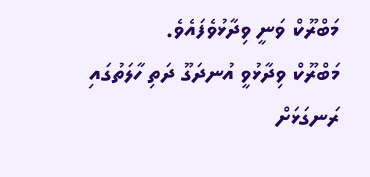މަބްރޫކް ވަނީ ވިދާޅުވެފައެވެ.
މަބްރޫކް ވިދާޅުވީ އުނދަގޫ ދަތި ހާލަތުގައި ރަނގަޅަށް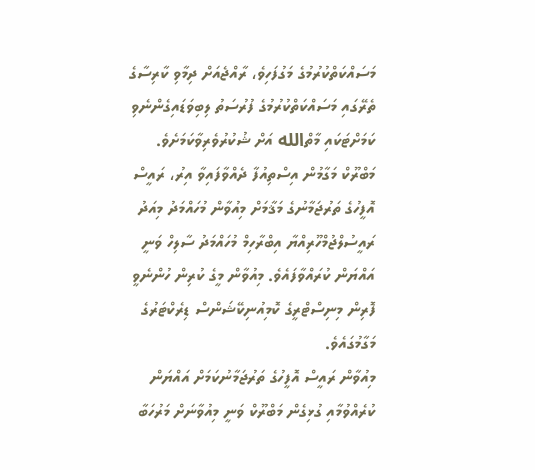މަސައްކަތްކުރުމުގެ މަގުފަހިވެ، ރާއްޖެއަށް ދިމާވި ކާރިސާގެ ތެރޭގައި މަސައްކަތްކުރުމުގެ ފުރުސަތު ލިބިވަޑައިގެންނެވި ކަމަށްޓަކައި މާތްالله އަށް ޝުކުރުވެރިވާކަމަށެވެ.
މަބްރޫކް މަގާމުން އިސްތިއުފާ ދެއްވާފައިވާ އިރު، ރައީސް އޮފީހުގެ ތަރުޖަމާނުގެ މަޤާމަށް މިއުވާން މުހައްމަދު މިއަދު ރައީސުލްޖުމްހޫރިއްޔާ އިބްރާހިމް މުހައްމަދު ސާލިހް ވަނީ އައްޔަން ކުރައްވާފައެވެ. މިއުވާން މީގެ ކުރިން ހުންނެވީ ފޮރިން މިނިސްޓްރީގެ ކޮމިއުނިކޭޝަންސް ޑިރެކްޓަރުގެ މަގާމުގައެވެ.
މިއުވާން ރައީސް އޮފީހުގެ ތަރުޖަމާނުކަމަށް އައްޔަން ކުރެއްވުމާއި ގުޅިގެން މަބްރޫކް ވަނީ މިއުވާނަށް މަރުހަބާ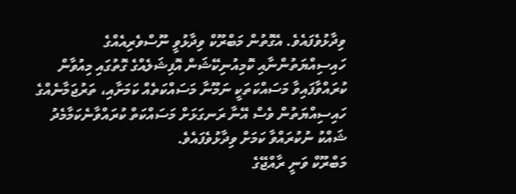ވިދާޅުވެފައެވެ. އެގޮތުން މަބްރޫކް ވިދާޅުވީ ނޫސްވެރިއެއްގެ ހައިސިއްޔަތުންނާއި ކޮމިއުނިކޭޝަން އޮފިޝަލެއްގެ ގޮތުގައި މިއުވާން ކުރައްވާފައިވާ މަސައްކަތަކީ ނަމޫނާ މަސައްކަތެއް ކަމަށާއި، ތަރުޖަމާނެއްގެ ހައިސިއްޔަތުން ވެސް އޭނާ ރަނގަޅަށް މަސައްކަތް ކުރައްވާނެކަމާމެދު ޝައްކު ނުކުރައްވާ ކަމަށް ވިދާޅުވެފައެވެ.
މަބްރޫކް ވަނީ ރާއްޖޭގެ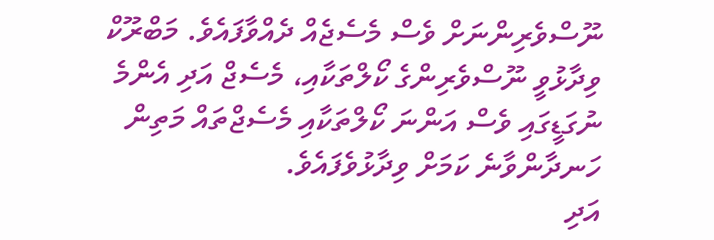ނޫސްވެރިންނަށް ވެސް މެސެޖެއް ދެއްވާފައެވެ. މަބްރޫކް ވިދާޅުވީ ނޫސްވެރިންގެ ކޯލްތަކާއި، މެސެޖް އަދި އެންމެ ނުގަޑީގައި ވެސް އަންނަ ކޯލްތަކާއި މެސެޖްތައް މަތިން ހަނދާންވާނެ ކަމަށް ވިދާޅުވެފައެވެ.
އަދި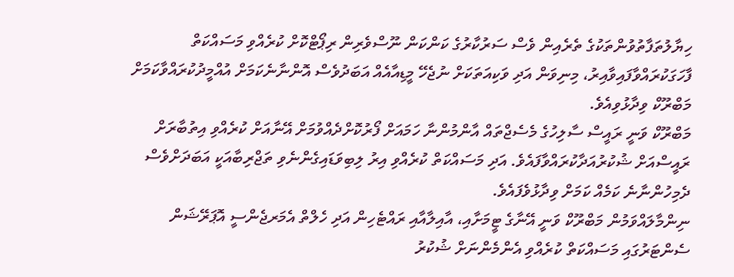ހިޔާލުތަފާތުވުންތަކުގެ ތެރެއިން ވެސް ސަރުކާރުގެ ކަންކަން ނޫސްވެރިން ރިޕޯޓްކޮށް ކުރެއްވި މަސައްކަތް ފާހަގަކުރައްވާފައިވާއިރު، މިނިވަން އަދި ވަކިއަތަކަށް ނުޖެހޭ މީޑިއާއެއް އަބަދުވެސް އޮންނާނެކަމަށް އުއްމީދުކުރައްވާކަމަށް މަބްރޫކް ވިދާޅުވިއެވެ.
މަބްރޫކް ވަނީ ރައީސް ސާލިހުގެ މެސެޖްތައް އާންމުންނާ ހަމައަށް ފޯރުކޮށްދެއްވުމަށް އޭނާއަށް ކުރެއްވި އިތުބާރަށް ރައީސްއަށް ޝުކުރުއަދާކުރައްވާފައެވެ. އަދި މަސައްކަތް ކުރެއްވި އިރު ލިބިވަޑައިގެންނެވި ތަޖްރިބާއަކީ އަބަދަށްވެސް ދެމިހުންނާނެ ކަމެއް ކަމަށް ވިދާޅުވެފައެވެ.
ނިންމާލައްވަމުން މަބްރޫކް ވަނީ އޭނާގެ ޓީމަށާއި، އާއިލާއާއި ރައްޓެހިން އަދި ހެލްތް އެމަރޖެންސީ އޮޕަރޭޝަން ސެންޓަރުގައި މަސައްކަތް ކުރެއްވި އެންމެންނަށް ޝުކުރު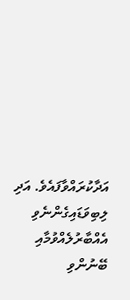އަދާކުރައްވާފައެވެ. އަދި ލިބިވަޑައިގެންނެވި އެއްބާރުލެއްވުމާއި ބޭނުންވި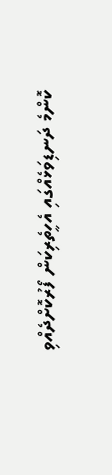ކޮންމެ ދަނޑިވަޅެއްގައި އެހީތެރިކަން ފޯރުކޮށްދެއްވި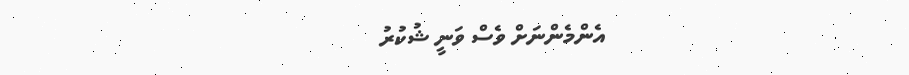އެންމެންނަށް ވެސް ވަނީ ޝުކުރު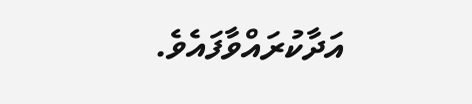އަދާކުރައްވާފައެވެ.